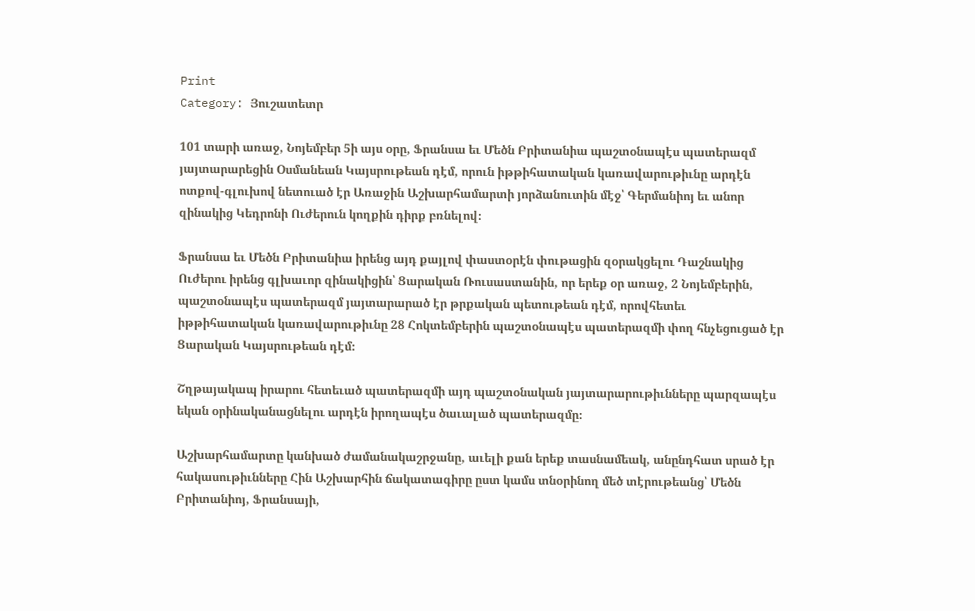Print
Category: Յուշատետր

101 տարի առաջ, Նոյեմբեր 5ի այս օրը, Ֆրանսա եւ Մեծն Բրիտանիա պաշտօնապէս պատերազմ յայտարարեցին Օսմանեան Կայսրութեան դէմ, որուն իթթիհատական կառավարութիւնը արդէն ոտքով-գլուխով նետուած էր Առաջին Աշխարհամարտի յորձանուտին մէջ՝ Գերմանիոյ եւ անոր զինակից Կեդրոնի Ուժերուն կողքին դիրք բռնելով։

Ֆրանսա եւ Մեծն Բրիտանիա իրենց այդ քայլով փաստօրէն փութացին զօրակցելու Դաշնակից Ուժերու իրենց գլխաւոր զինակիցին՝ Ցարական Ռուսաստանին, որ երեք օր առաջ, 2 Նոյեմբերին, պաշտօնապէս պատերազմ յայտարարած էր թրքական պետութեան դէմ, որովհետեւ իթթիհատական կառավարութիւնը 28 Հոկտեմբերին պաշտօնապէս պատերազմի փող հնչեցուցած էր Ցարական Կայսրութեան դէմ։

Շղթայակապ իրարու հետեւած պատերազմի այդ պաշտօնական յայտարարութիւնները պարզապէս եկան օրինականացնելու արդէն իրողապէս ծաւալած պատերազմը։

Աշխարհամարտը կանխած ժամանակաշրջանը, աւելի քան երեք տասնամեակ, անընդհատ սրած էր հակասութիւնները Հին Աշխարհին ճակատագիրը ըստ կամս տնօրինող մեծ տէրութեանց՝ Մեծն Բրիտանիոյ, Ֆրանսայի,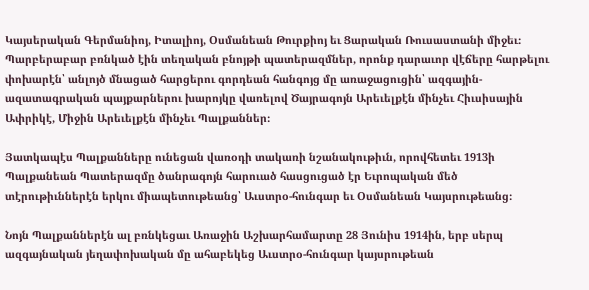Կայսերական Գերմանիոյ, Իտալիոյ, Օսմանեան Թուրքիոյ եւ Ցարական Ռուսաստանի միջեւ։ Պարբերաբար բռնկած էին տեղական բնոյթի պատերազմներ, որոնք դարաւոր վէճերը հարթելու փոխարէն՝ անլոյծ մնացած հարցերու գորդեան հանգոյց մը առաջացուցին՝ ազգային-ազատագրական պայքարներու խարոյկը վառելով Ծայրագոյն Արեւելքէն մինչեւ Հիւսիսային Ափրիկէ, Միջին Արեւելքէն մինչեւ Պալքաններ։

Յատկապէս Պալքանները ունեցան վառօդի տակառի նշանակութիւն, որովհետեւ 1913ի Պալքանեան Պատերազմը ծանրագոյն հարուած հասցուցած էր Եւրոպական մեծ տէրութիւններէն երկու միապետութեանց՝ Աւստրօ-հունգար եւ Օսմանեան Կայսրութեանց։

Նոյն Պալքաններէն ալ բռնկեցաւ Առաջին Աշխարհամարտը 28 Յունիս 1914ին, երբ սերպ ազգայնական յեղափոխական մը ահաբեկեց Աւստրօ-հունգար կայսրութեան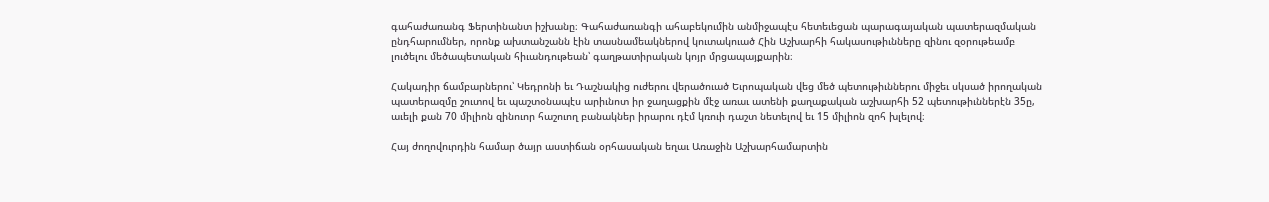գահաժառանգ Ֆերտինանտ իշխանը։ Գահաժառանգի ահաբեկումին անմիջապէս հետեւեցան պարագայական պատերազմական ընդհարումներ, որոնք ախտանշանն էին տասնամեակներով կուտակուած Հին Աշխարհի հակասութիւնները զինու զօրութեամբ լուծելու մեծապետական հիւանդութեան՝ գաղթատիրական կոյր մրցապայքարին։

Հակադիր ճամբարներու՝ Կեդրոնի եւ Դաշնակից ուժերու վերածուած Եւրոպական վեց մեծ պետութիւններու միջեւ սկսած իրողական պատերազմը շուտով եւ պաշտօնապէս արիւնոտ իր ջաղացքին մէջ առաւ ատենի քաղաքական աշխարհի 52 պետութիւններէն 35ը, աւելի քան 70 միլիոն զինուոր հաշուող բանակներ իրարու դէմ կռուի դաշտ նետելով եւ 15 միլիոն զոհ խլելով։

Հայ ժողովուրդին համար ծայր աստիճան օրհասական եղաւ Առաջին Աշխարհամարտին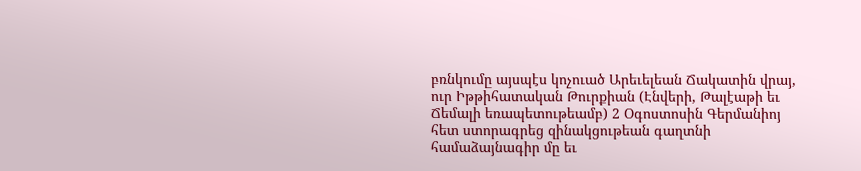բռնկումը այսպէս կոչուած Արեւելեան Ճակատին վրայ, ուր Իթթիհատական Թուրքիան (Էնվերի, Թալէաթի եւ Ճեմալի եռապետութեամբ) 2 Օգոստոսին Գերմանիոյ հետ ստորագրեց զինակցութեան գաղտնի համաձայնագիր մը եւ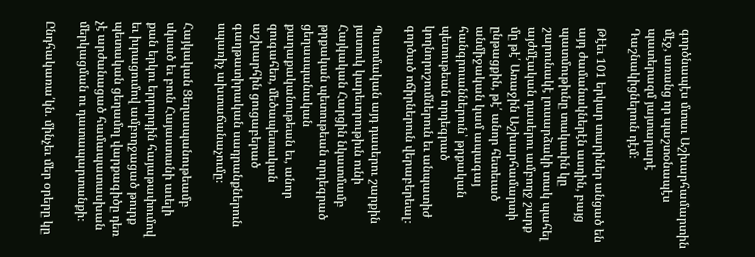գործնապէս մտաւ Աշխարհամարտին մէջ, առանց որ պաշտօնապէս պատերազմ յայտարարէ Դաշնակիցներուն դէմ։

Թէեւ 101 երկար տարիներ անցած են այդ ժամանակներէն ասդին, բայց պատմութիւնը տակաւին կը շարունակէ լուսարձակի տակ պահել այժմէական դասերու ամբողջ շարք մը թէ՛ Առաջին Աշխարհամարտի ընթացքին, թէ՛ անոր հետեւած անմիջական կամ ապագայ հանգրուաններուն՝ թրքական պետութեան որդեգրած կողնորոշումներուն եւ անպատիժ գործած ոճիրներուն վերաբերեալ։

Պատմական այդ դասերու շարքին յատուկ կարեւորութիւն ունի Հայկական Հարցին նկատմամբ թրքական պետութեան որդեգրած ցեղասպանական քաղաքականութեան եւ, անոր զուգահեռ, մեծապետական աշխարհին ցուցաբերած գաղթատիրական սադրանքներուն սպառիչ ախտաճանաչումը։

Հայկական Ցեղասպանութեամբ սկսած եւ բուն Հայաստանի աւելի քան երկու երրորդին հայաթափումով եւ իւրացումով ամբողջացած թուրք պետական ցեղամոլ վարքագիծը դեռ չէ արժանացած համապատասխան մերկացման ու դատապարտանքի։

Ընդհակառա՛կն. մինչեւ մեր օրերը կը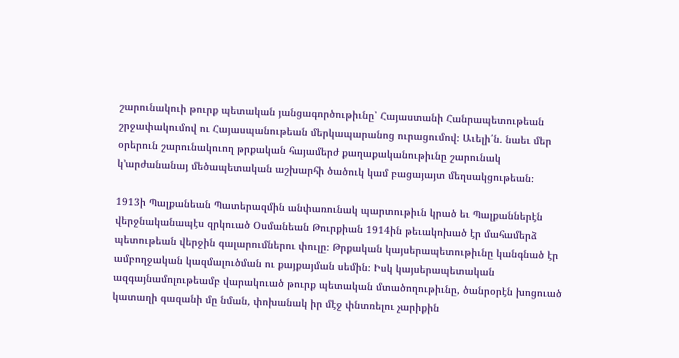շարունակուի թուրք պետական յանցագործութիւնը՝ Հայաստանի Հանրապետութեան շրջափակումով ու Հայասպանութեան մերկապարանոց ուրացումով։ Աւելի՛ն. նաեւ մեր օրերուն շարունակուող թրքական հայամերժ քաղաքականութիւնը շարունակ կ’արժանանայ մեծապետական աշխարհի ծածուկ կամ բացայայտ մեղսակցութեան։

1913ի Պալքանեան Պատերազմին անփառունակ պարտութիւն կրած եւ Պալքաններէն վերջնականապէս զրկուած Օսմանեան Թուրքիան 1914ին թեւակոխած էր մահամերձ պետութեան վերջին գալարումներու փուլը։ Թրքական կայսերապետութիւնը կանգնած էր ամբողջական կազմալուծման ու քայքայման սեմին։ Իսկ կայսերապետական ազգայնամոլութեամբ վարակուած թուրք պետական մտածողութիւնը, ծանրօրէն խոցուած կատաղի գազանի մը նման, փոխանակ իր մէջ փնտռելու չարիքին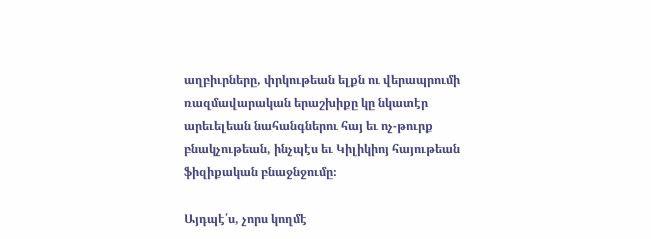աղբիւրները, փրկութեան ելքն ու վերապրումի ռազմավարական երաշխիքը կը նկատէր արեւելեան նահանգներու հայ եւ ոչ-թուրք բնակչութեան, ինչպէս եւ Կիլիկիոյ հայութեան ֆիզիքական բնաջնջումը։

Այդպէ՛ս, չորս կողմէ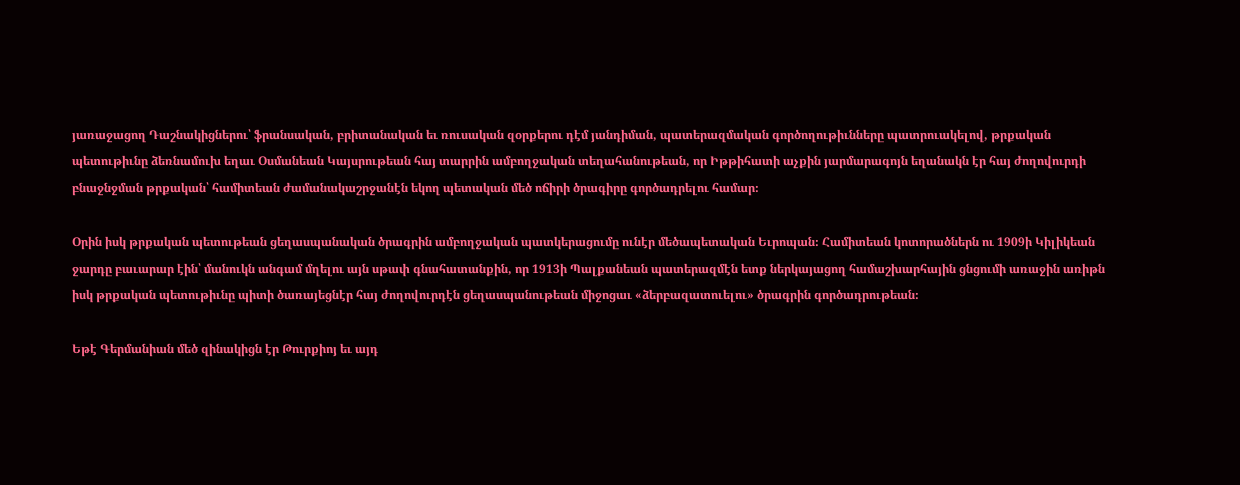յառաջացող Դաշնակիցներու՝ ֆրանսական, բրիտանական եւ ռուսական զօրքերու դէմ յանդիման, պատերազմական գործողութիւնները պատրուակելով, թրքական պետութիւնը ձեռնամուխ եղաւ Օսմանեան Կայսրութեան հայ տարրին ամբողջական տեղահանութեան, որ Իթթիհատի աչքին յարմարագոյն եղանակն էր հայ ժողովուրդի բնաջնջման թրքական՝ համիտեան ժամանակաշրջանէն եկող պետական մեծ ոճիրի ծրագիրը գործադրելու համար։

Օրին իսկ թրքական պետութեան ցեղասպանական ծրագրին ամբողջական պատկերացումը ունէր մեծապետական Եւրոպան։ Համիտեան կոտորածներն ու 1909ի Կիլիկեան ջարդը բաւարար էին՝ մանուկն անգամ մղելու այն սթափ գնահատանքին, որ 1913ի Պալքանեան պատերազմէն ետք ներկայացող համաշխարհային ցնցումի առաջին առիթն իսկ թրքական պետութիւնը պիտի ծառայեցնէր հայ ժողովուրդէն ցեղասպանութեան միջոցաւ «ձերբազատուելու» ծրագրին գործադրութեան։

Եթէ Գերմանիան մեծ զինակիցն էր Թուրքիոյ եւ այդ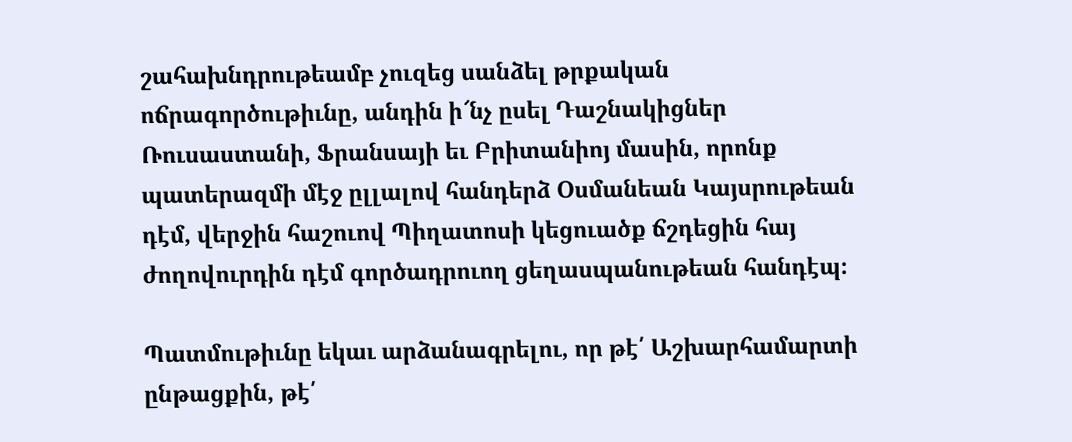շահախնդրութեամբ չուզեց սանձել թրքական ոճրագործութիւնը, անդին ի՜նչ ըսել Դաշնակիցներ Ռուսաստանի, Ֆրանսայի եւ Բրիտանիոյ մասին, որոնք պատերազմի մէջ ըլլալով հանդերձ Օսմանեան Կայսրութեան դէմ, վերջին հաշուով Պիղատոսի կեցուածք ճշդեցին հայ ժողովուրդին դէմ գործադրուող ցեղասպանութեան հանդէպ։

Պատմութիւնը եկաւ արձանագրելու, որ թէ՛ Աշխարհամարտի ընթացքին, թէ՛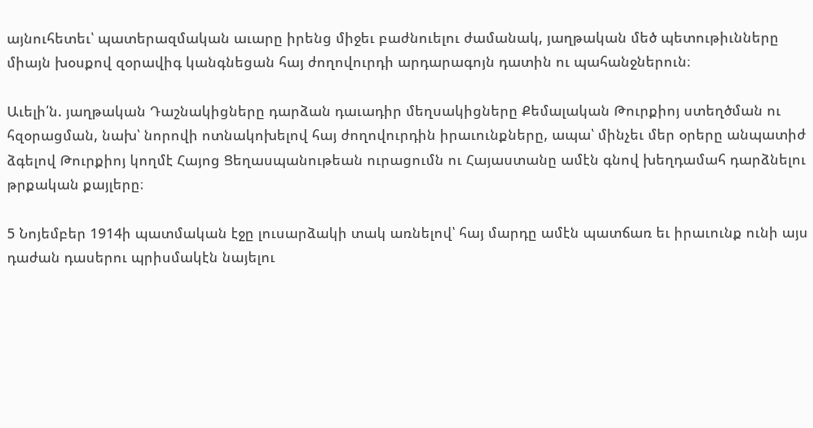այնուհետեւ՝ պատերազմական աւարը իրենց միջեւ բաժնուելու ժամանակ, յաղթական մեծ պետութիւնները միայն խօսքով զօրավիգ կանգնեցան հայ ժողովուրդի արդարագոյն դատին ու պահանջներուն։

Աւելի՛ն. յաղթական Դաշնակիցները դարձան դաւադիր մեղսակիցները Քեմալական Թուրքիոյ ստեղծման ու հզօրացման, նախ՝ նորովի ոտնակոխելով հայ ժողովուրդին իրաւունքները, ապա՝ մինչեւ մեր օրերը անպատիժ ձգելով Թուրքիոյ կողմէ Հայոց Ցեղասպանութեան ուրացումն ու Հայաստանը ամէն գնով խեղդամահ դարձնելու թրքական քայլերը։

5 Նոյեմբեր 1914ի պատմական էջը լուսարձակի տակ առնելով՝ հայ մարդը ամէն պատճառ եւ իրաւունք ունի այս դաժան դասերու պրիսմակէն նայելու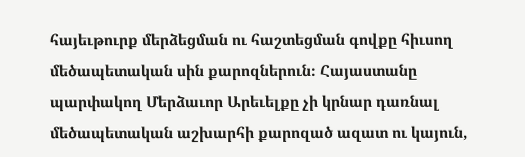հայեւթուրք մերձեցման ու հաշտեցման գովքը հիւսող մեծապետական սին քարոզներուն։ Հայաստանը պարփակող Մերձաւոր Արեւելքը չի կրնար դառնալ մեծապետական աշխարհի քարոզած ազատ ու կայուն,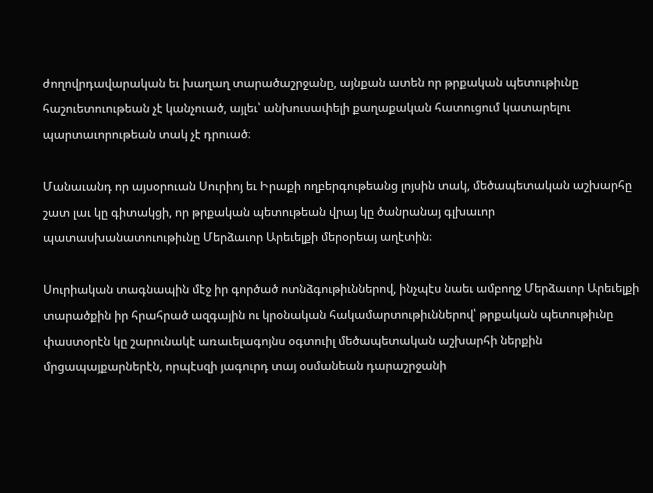ժողովրդավարական եւ խաղաղ տարածաշրջանը, այնքան ատեն որ թրքական պետութիւնը հաշուետուութեան չէ կանչուած, այլեւ՝ անխուսափելի քաղաքական հատուցում կատարելու պարտաւորութեան տակ չէ դրուած։

Մանաւանդ որ այսօրուան Սուրիոյ եւ Իրաքի ողբերգութեանց լոյսին տակ, մեծապետական աշխարհը շատ լաւ կը գիտակցի, որ թրքական պետութեան վրայ կը ծանրանայ գլխաւոր պատասխանատուութիւնը Մերձաւոր Արեւելքի մերօրեայ աղէտին։

Սուրիական տագնապին մէջ իր գործած ոտնձգութիւններով, ինչպէս նաեւ ամբողջ Մերձաւոր Արեւելքի տարածքին իր հրահրած ազգային ու կրօնական հակամարտութիւններով՝ թրքական պետութիւնը փաստօրէն կը շարունակէ առաւելագոյնս օգտուիլ մեծապետական աշխարհի ներքին մրցապայքարներէն, որպէսզի յագուրդ տայ օսմանեան դարաշրջանի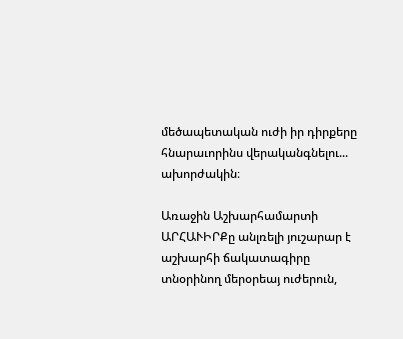մեծապետական ուժի իր դիրքերը հնարաւորինս վերականգնելու... ախորժակին։

Առաջին Աշխարհամարտի ԱՐՀԱՒԻՐՔը անլռելի յուշարար է աշխարհի ճակատագիրը տնօրինող մերօրեայ ուժերուն,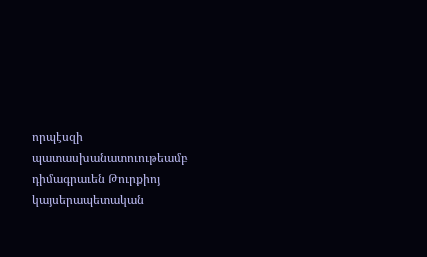որպէսզի պատասխանատուութեամբ դիմագրաւեն Թուրքիոյ կայսերապետական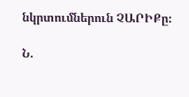նկրտումներուն ՉԱՐԻՔը։

Ն.